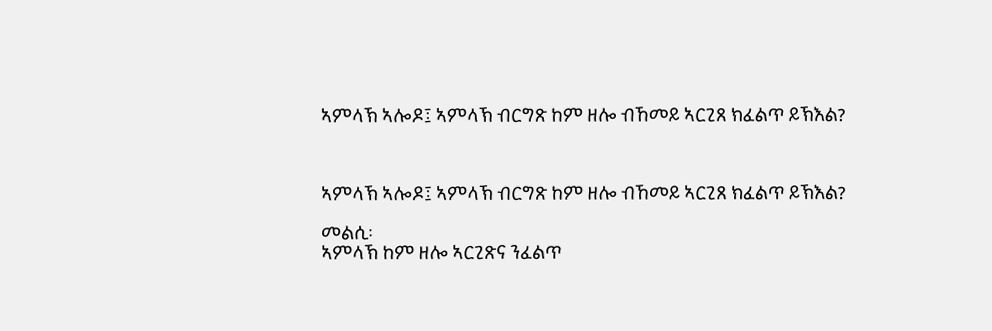ኣምላኽ ኣሎዶ፤ ኣምላኽ ብርግጽ ከም ዘሎ ብኸመይ ኣርጊጸ ክፈልጥ ይኽእል?



ኣምላኽ ኣሎዶ፤ ኣምላኽ ብርግጽ ከም ዘሎ ብኸመይ ኣርጊጸ ክፈልጥ ይኽእል?

መልሲ፡
ኣምላኽ ከም ዘሎ ኣርጊጽና ንፈልጥ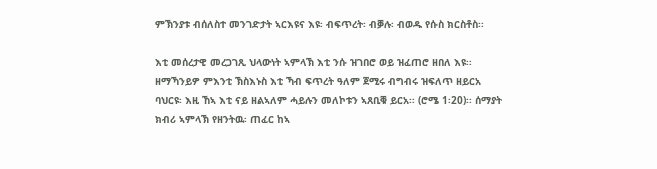ምኽንያቱ ብሰለስተ መንገድታት ኣርእዩና እዩ፡ ብፍጥረት፡ ብቓሉ፡ ብወዱ የሱስ ክርስቶስ፡፡

እቲ መሰረታዊ መረጋገጺ ህላውነት ኣምላኽ እቲ ንሱ ዝገበሮ ወይ ዝፈጠሮ ዘበለ እዩ፡፡ ዘማኻንይዎ ምእንቲ ኽስእኑስ እቲ ኻብ ፍጥረት ዓለም ጀሚሩ ብግብሩ ዝፍለጥ ዘይርአ ባህርዩ፡ እዚ ኸኣ እቲ ናይ ዘልኣለም ሓይሉን መለኮቱን ኣጸቢቑ ይርአ፡፡ (ሮሜ 1፡20)፡፡ ሰማያት ክብሪ ኣምላኽ የዘንትዉ፡ ጠፈር ከኣ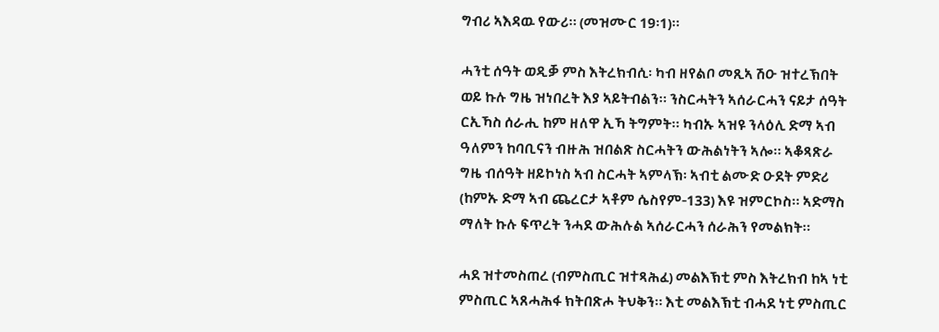ግብሪ ኣእዳዉ የውሪ፡፡ (መዝሙር 19፡1)፡፡

ሓንቲ ሰዓት ወዲቓ ምስ እትረክብሲ፡ ካብ ዘየልቦ መጺኣ ሽዑ ዝተረኽበት ወይ ኩሉ ግዜ ዝነበረት እያ ኣይትብልን፡፡ ንስርሓትን ኣሰራርሓን ናይታ ሰዓት ርኢኻስ ሰራሒ ከም ዘለዋ ኢኻ ትግምት፡፡ ካብኡ ኣዝዩ ንላዕሊ ድማ ኣብ ዓለምን ከባቢናን ብዙሕ ዝበልጽ ስርሓትን ውሕልነትን ኣሎ፡፡ ኣቆጻጽራ ግዜ ብሰዓት ዘይኮነስ ኣብ ስርሓት ኣምላኽ፡ ኣብቲ ልሙድ ዑደት ምድሪ (ከምኡ ድማ ኣብ ጨረርታ ኣቶም ሴስየም-133) እዩ ዝምርኮስ፡፡ ኣድማስ ማለት ኩሉ ፍጥረት ንሓደ ውሕሉል ኣሰራርሓን ሰራሕን የመልክት፡፡

ሓደ ዝተመስጠረ (ብምስጢር ዝተጻሕፈ) መልእኽቲ ምስ እትረክብ ከኣ ነቲ ምስጢር ኣጸሓሕፋ ክትበጽሖ ትህቅን፡፡ እቲ መልእኽቲ ብሓደ ነቲ ምስጢር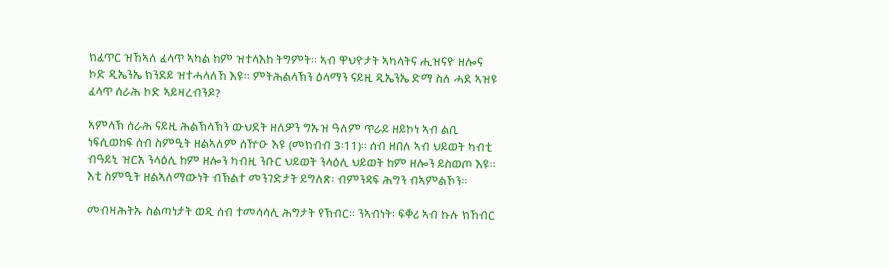ክፈጥር ዝኸኣለ ፈላጥ ኣካል ከም ዝተላእከ ትግምት፡፡ ኣብ ዋህዮታት ኣካላትና ሒዝናዮ ዘሎና ኮድ ዲኤንኤ ክንደይ ዝተሓላለኸ እዩ፡፡ ምትሕልላኽን ዕላማን ናይዚ ዲኤንኤ ድማ ስለ ሓደ ኣዝዩ ፈላጥ ሰራሕ ኮድ ኣይዛረብንዶ?

ኣምላኽ ሰራሕ ናይዚ ሕልኽላኽን ውህደት ዘለዎን ግኡዝ ዓለም ጥራይ ዘይኮነ ኣብ ልቢ ነፍሲወከፍ ሰብ ስምዒት ዘልኣለም ሰዅዑ እዩ (መክብብ 3፡11)፡፡ ሰብ ዘበለ ኣብ ህይወት ካብቲ ብዓይኒ ዝርአ ንላዕሊ ከም ዘሎን ካብዚ ንቡር ህይወት ንላዕሊ ህይወት ከም ዘሎን ይስወጦ እዩ፡፡ እቲ ስምዒት ዘልኣለማውነት ብኽልተ መንገድታት ይግለጽ፡ ብምንዳፍ ሕግን ብኣምልኾን፡፡

መብዛሕትኡ ስልጣነታት ወዲ ሰብ ተመሳሳሊ ሕግታት የኽብር፡፡ ንኣብነት፡ ፍቐሪ ኣብ ኩሉ ክኸብር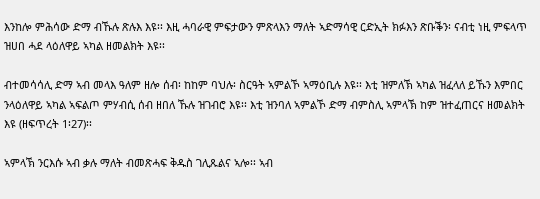እንከሎ ምሕሳው ድማ ብኹሉ ጽሉእ እዩ፡፡ እዚ ሓባራዊ ምፍታውን ምጽላእን ማለት ኣድማሳዊ ርድኢት ክፉእን ጽቡቕን፡ ናብቲ ነዚ ምፍላጥ ዝሀበ ሓደ ላዕለዋይ ኣካል ዘመልክት እዩ፡፡

ብተመሳሳሊ ድማ ኣብ መላእ ዓለም ዘሎ ሰብ፡ ከከም ባህሉ፡ ስርዓት ኣምልኾ ኣማዕቢሉ እዩ፡፡ እቲ ዝምለኽ ኣካል ዝፈላለ ይኹን እምበር ንላዕለዋይ ኣካል ኣፍልጦ ምሃብሲ ሰብ ዘበለ ኹሉ ዝገብሮ እዩ፡፡ እቲ ዝንባለ ኣምልኾ ድማ ብምስሊ ኣምላኽ ከም ዝተፈጠርና ዘመልክት እዩ (ዘፍጥረት 1፡27)፡፡

ኣምላኽ ንርእሱ ኣብ ቃሉ ማለት ብመጽሓፍ ቅዱስ ገሊጹልና ኣሎ፡፡ ኣብ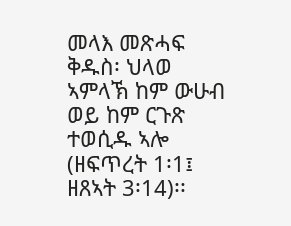መላእ መጽሓፍ ቅዱስ፡ ህላወ ኣምላኽ ከም ውሁብ ወይ ከም ርጉጽ ተወሲዱ ኣሎ (ዘፍጥረት 1፡1፤ ዘጸኣት 3፡14)፡፡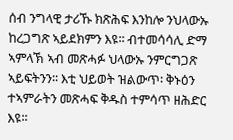ሰብ ንግላዊ ታሪኹ ክጽሕፍ እንከሎ ንህላውኡ ከረጋግጽ ኣይደክምን እዩ፡፡ ብተመሳሳሊ ድማ ኣምላኽ ኣብ መጽሓፉ ህላውኡ ንምርግጋጽ ኣይፍትንን፡፡ እቲ ህይወት ዝልውጥ፡ ቅኑዕን ተኣምራትን መጽሓፍ ቅዱስ ተምሳጥ ዘሕድር እዩ፡፡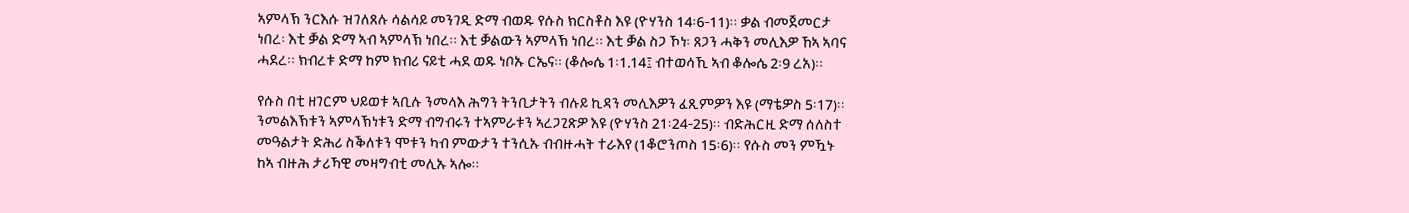ኣምላኽ ንርእሱ ዝገለጸሉ ሳልሳይ መንገዲ ድማ ብወዱ የሱስ ክርስቶስ እዩ (ዮሃንስ 14፡6-11)፡፡ ቃል ብመጀመርታ ነበረ፡ እቲ ቓል ድማ ኣብ ኣምላኽ ነበረ፡፡ እቲ ቓልውን ኣምላኽ ነበረ፡፡ እቲ ቓል ስጋ ኾነ፡ ጸጋን ሓቅን መሊእዎ ኸኣ ኣባና ሓደረ፡፡ ክብረቱ ድማ ከም ክብሪ ናይቲ ሓደ ወዱ ነቦኡ ርኤና፡፡ (ቆሎሴ 1፡1.14፤ ብተወሳኺ ኣብ ቆሎሴ 2፡9 ረአ)፡፡

የሱስ በቲ ዘገርም ህይወቱ ኣቢሉ ንመላእ ሕግን ትንቢታትን ብሉይ ኪዳን መሊእዎን ፈጺምዎን እዩ (ማቴዎስ 5፡17)፡፡ ንመልእኽቱን ኣምላኽነቱን ድማ ብግብሩን ተኣምራቱን ኣረጋጊጽዎ እዩ (ዮሃንስ 21፡24-25)፡፡ ብድሕርዚ ድማ ሰለስተ መዓልታት ድሕሪ ስቕለቱን ሞቱን ካብ ምውታን ተንሲኡ ብብዙሓት ተራእየ (1ቆሮንጦስ 15፡6)፡፡ የሱስ መን ምዃኑ ከኣ ብዙሕ ታሪኻዊ መዛግብቲ መሊኡ ኣሎ፡፡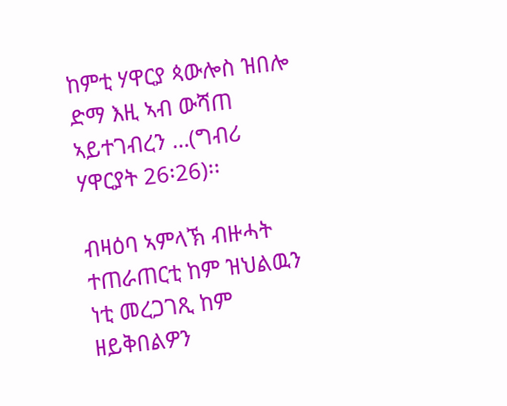ከምቲ ሃዋርያ ጳውሎስ ዝበሎ ድማ እዚ ኣብ ውሻጠ ኣይተገብረን …(ግብሪ ሃዋርያት 26፡26)፡፡

ብዛዕባ ኣምላኽ ብዙሓት ተጠራጠርቲ ከም ዝህልዉን ነቲ መረጋገጺ ከም ዘይቅበልዎን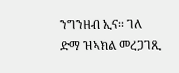ንግንዘብ ኢና፡፡ ገለ ድማ ዝኣክል መረጋገጺ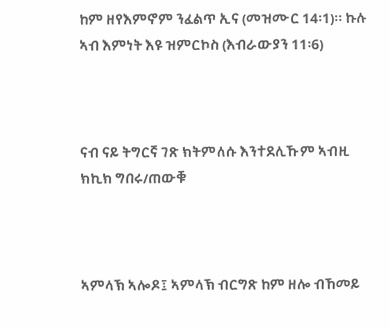ከም ዘየእምኖም ንፈልጥ ኢና (መዝሙር 14፡1)፡፡ ኩሉ ኣብ እምነት እዩ ዝምርኮስ (እብራውያን 11፡6)



ናብ ናይ ትግርኛ ገጽ ክትምለሱ እንተደሊኹም ኣብዚ ክኪክ ግበሩ/ጠውቑ



ኣምላኽ ኣሎዶ፤ ኣምላኽ ብርግጽ ከም ዘሎ ብኸመይ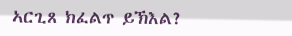ኣርጊጸ ክፈልጥ ይኽእል?